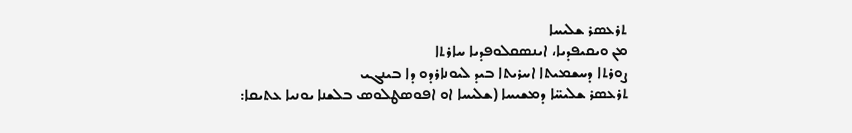ܬܪܥܣܪ ܫܠܝܚܐ
ܡܢ ܘܝܩܝܦܕܝܐ، ܐܝܢܣܩܠܘܦܕܝܐ ܚܐܪܬܐ
ܨܘܪܬܐ ܕܚܫܡܝܬܐ ܐܚܪܝܬܐ ܒܝܕ ܠܝܘܢܐܪܕܘ ܕܐ ܒܝܢܓܝ
ܬܪܥܣܪ ܫܠܝܚ̈ܐ ܕܡܫܝܚܐ (ܫܠܝܚܐ ܐܘ ܐܦܘܣܛܠܘܣ ܒܠܫܢܐ ܝܘܢܝܐ ܥܬܝܩܐ: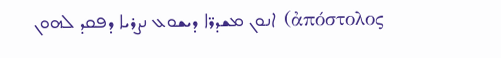ἀπόστολος) ܐܢܘܢ ܡܫܕܪ̈ܐ ܕܝܫܘܥ ܢܨܪܝܐ ܕܦܩܕ ܠܗܘܢ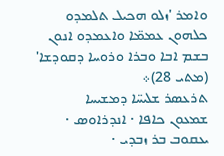ܘܐܡܪ 'ܙܠܘ ܗܟܝܠ ܬܠܡܕܘ ܟܠܗܘܢ ܥܡܡ̈ܐ ܘܐܥܡܕܘ ܐܢܘܢ ܒܫܡ ܐܒܐ ܘܒܪܐ ܘܪܘܚܐ ܕܩܘܕܫܐ' (ܡܬܝ 28)܀
ܬܪܥܣܪ ܫܠܝܚ̈ܐ ܕܡܫܝܚܐ
ܫܡܥܘܢ ܟܐܦܐ · ܐܢܕܪܐܘܣ · ܝܥܩܘܒ ܒܪ ܙܒܕܝ ·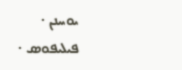ܝܘܚܢܢ · ܦܝܠܝܦܘܣ ·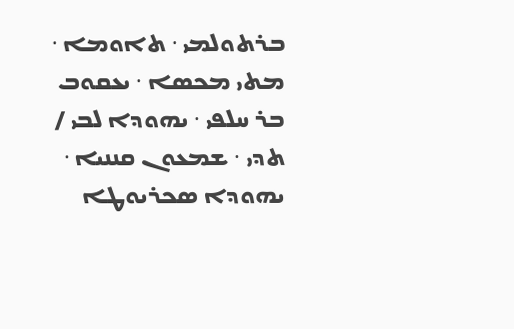ܒܪܬܘܠܡܝ · ܬܐܘܡܐ · ܡܬܝ ܡܟܣܐ · ܝܥܩܘܒ ܒܪ ܚܠܦܝ · ܝܗܘܕܐ ܠܒܝ / ܬܕܝ · ܫܡܥܘܢ ܩܢܢܝܐ · ܝܗܘܕܐ ܣܟܪܝܘܛܐ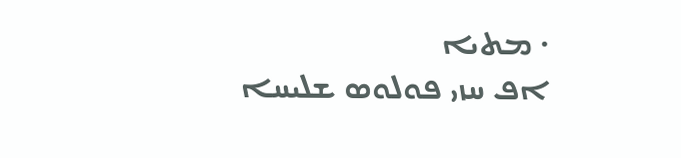· ܡܬܝܐ
ܐܦ ܚܙܝ ܦܘܠܘܣ ܫܠܝܚܐ